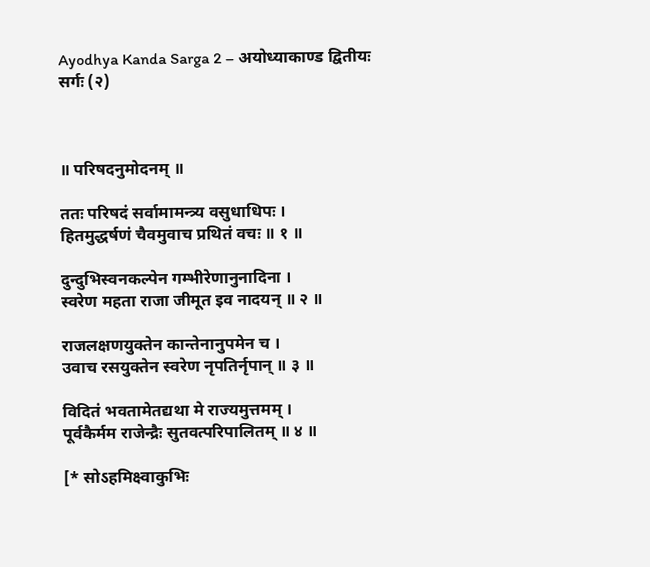Ayodhya Kanda Sarga 2 – अयोध्याकाण्ड द्वितीयः सर्गः (२)



॥ परिषदनुमोदनम् ॥

ततः परिषदं सर्वामामन्त्र्य वसुधाधिपः ।
हितमुद्धर्षणं चैवमुवाच प्रथितं वचः ॥ १ ॥

दुन्दुभिस्वनकल्पेन गम्भीरेणानुनादिना ।
स्वरेण महता राजा जीमूत इव नादयन् ॥ २ ॥

राजलक्षणयुक्तेन कान्तेनानुपमेन च ।
उवाच रसयुक्तेन स्वरेण नृपतिर्नृपान् ॥ ३ ॥

विदितं भवतामेतद्यथा मे राज्यमुत्तमम् ।
पूर्वकैर्मम राजेन्द्रैः सुतवत्परिपालितम् ॥ ४ ॥

[* सोऽहमिक्ष्वाकुभिः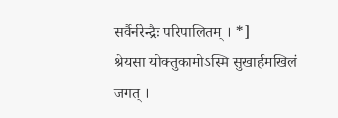सर्वैर्नरेन्द्रैः परिपालितम् । *]
श्रेयसा योक्तुकामोऽस्मि सुखार्हमखिलं जगत् ।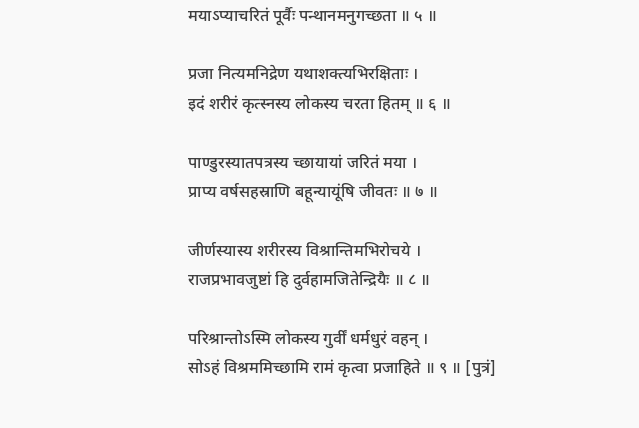मयाऽप्याचरितं पूर्वैः पन्थानमनुगच्छता ॥ ५ ॥

प्रजा नित्यमनिद्रेण यथाशक्त्यभिरक्षिताः ।
इदं शरीरं कृत्स्नस्य लोकस्य चरता हितम् ॥ ६ ॥

पाण्डुरस्यातपत्रस्य च्छायायां जरितं मया ।
प्राप्य वर्षसहस्राणि बहून्यायूंषि जीवतः ॥ ७ ॥

जीर्णस्यास्य शरीरस्य विश्रान्तिमभिरोचये ।
राजप्रभावजुष्टां हि दुर्वहामजितेन्द्रियैः ॥ ८ ॥

परिश्रान्तोऽस्मि लोकस्य गुर्वीं धर्मधुरं वहन् ।
सोऽहं विश्रममिच्छामि रामं कृत्वा प्रजाहिते ॥ ९ ॥ [पुत्रं]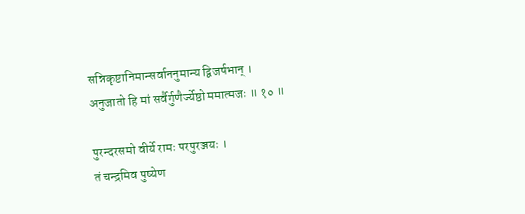सन्निकृष्टानिमान्सर्वाननुमान्य द्विजर्षभान् ।
अनुजातो हि मां सर्वैर्गुणैर्ज्येष्ठो ममात्मजः ॥ १० ॥

पुरन्दरसमो वीर्ये रामः परपुरञ्जयः ।
तं चन्द्रमिव पुष्येण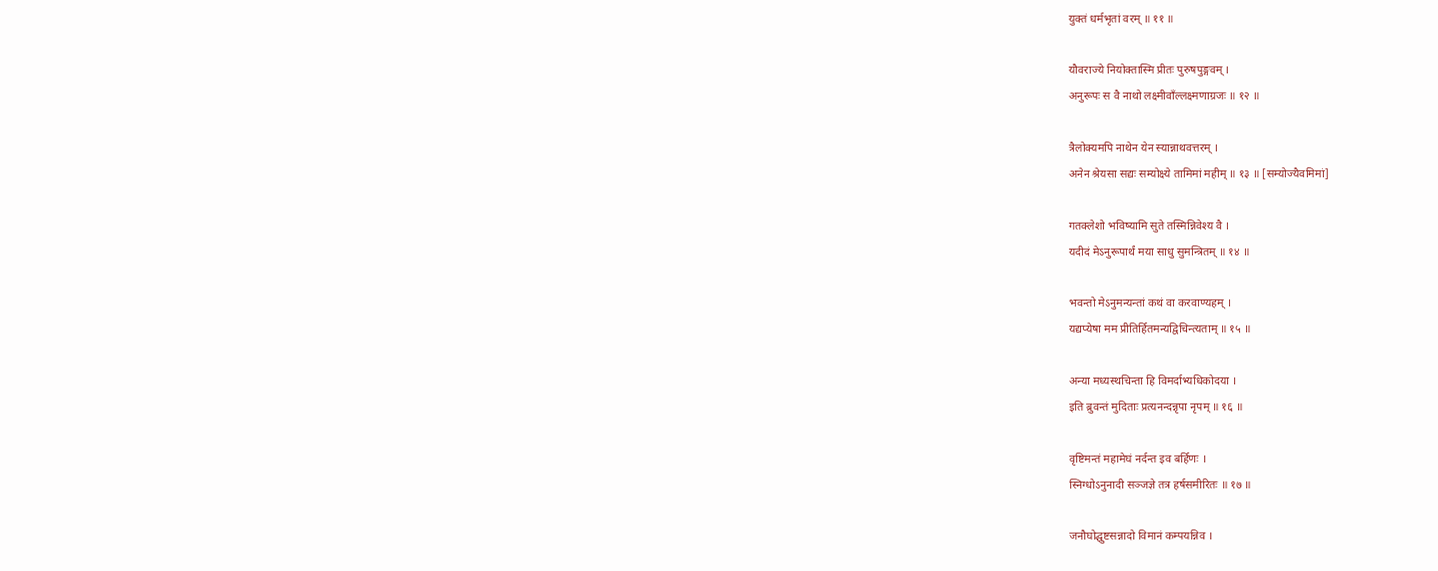युक्तं धर्मभृतां वरम् ॥ ११ ॥

यौवराज्ये नियोक्तास्मि प्रीतः पुरुषपुङ्गवम् ।
अनुरूपः स वै नाथो लक्ष्मीवाँल्लक्ष्मणाग्रजः ॥ १२ ॥

त्रैलोक्यमपि नाथेन येन स्यान्नाथवत्तरम् ।
अनेन श्रेयसा सद्यः सम्योक्ष्ये तामिमां महीम् ॥ १३ ॥ [सम्योज्यैवमिमां]

गतक्लेशो भविष्यामि सुते तस्मिन्निवेश्य वै ।
यदीदं मेऽनुरूपार्थं मया साधु सुमन्त्रितम् ॥ १४ ॥

भवन्तो मेऽनुमन्यन्तां कथं वा करवाण्यहम् ।
यद्यप्येषा मम प्रीतिर्हितमन्यद्विचिन्त्यताम् ॥ १५ ॥

अन्या मध्यस्थचिन्ता हि विमर्दाभ्यधिकोदया ।
इति ब्रुवन्तं मुदिताः प्रत्यनन्दन्नृपा नृपम् ॥ १६ ॥

वृष्टिमन्तं महामेघं नर्दन्त इव बर्हिणः ।
स्निग्धोऽनुनादी सञ्जज्ञे तत्र हर्षसमीरितः ॥ १७ ॥

जनौघोद्घुष्टसन्नादो विमानं कम्पयन्निव ।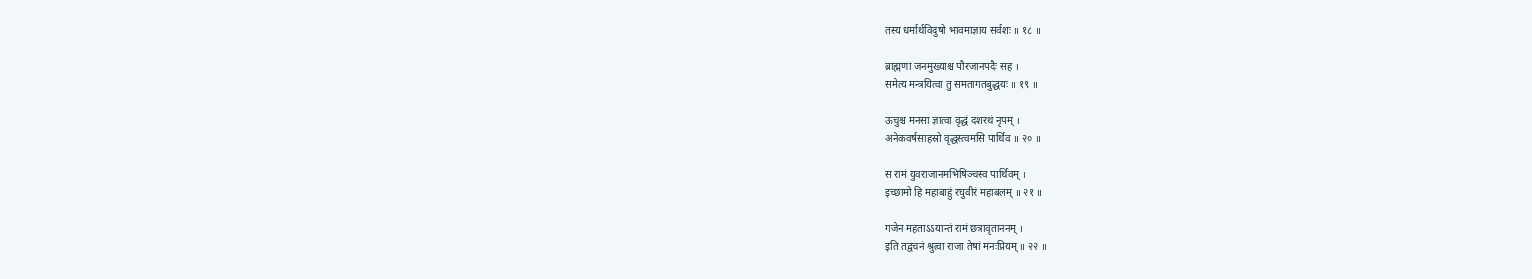तस्य धर्मार्थविदुषो भावमाज्ञाय सर्वशः ॥ १८ ॥

ब्राह्मणा जनमुख्याश्च पौरजानपदैः सह ।
समेत्य मन्त्रयित्वा तु समतागतबुद्धयः ॥ १९ ॥

ऊचुश्च मनसा ज्ञात्वा वृद्धं दशरथं नृपम् ।
अनेकवर्षसाहस्रो वृद्धस्त्वमसि पार्थिव ॥ २० ॥

स रामं युवराजानमभिषिञ्चस्व पार्थिवम् ।
इच्छामो हि महाबाहुं रघुवीरं महाबलम् ॥ २१ ॥

गजेन महताऽऽयान्तं रामं छत्रावृताननम् ।
इति तद्वचनं श्रुत्वा राजा तेषां मनःप्रियम् ॥ २२ ॥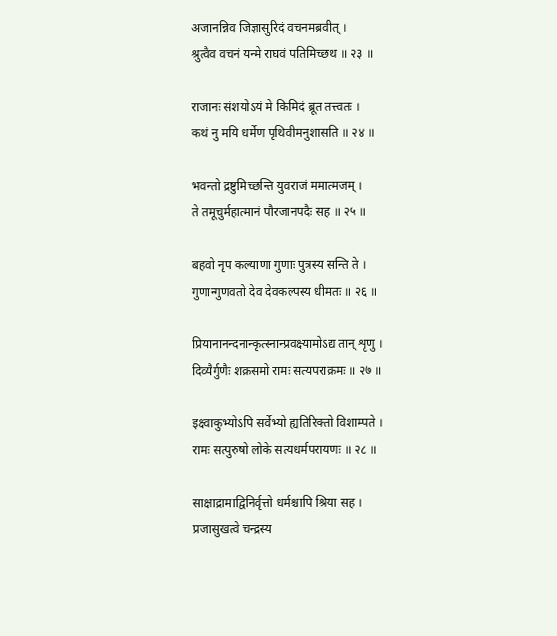अजानन्निव जिज्ञासुरिदं वचनमब्रवीत् ।
श्रुत्वैव वचनं यन्मे राघवं पतिमिच्छथ ॥ २३ ॥

राजानः संशयोऽयं मे किमिदं ब्रूत तत्त्वतः ।
कथं नु मयि धर्मेण पृथिवीमनुशासति ॥ २४ ॥

भवन्तो द्रष्टुमिच्छन्ति युवराजं ममात्मजम् ।
ते तमूचुर्महात्मानं पौरजानपदैः सह ॥ २५ ॥

बहवो नृप कल्याणा गुणाः पुत्रस्य सन्ति ते ।
गुणान्गुणवतो देव देवकल्पस्य धीमतः ॥ २६ ॥

प्रियानानन्दनान्कृत्स्नान्प्रवक्ष्यामोऽद्य तान् शृणु ।
दिव्यैर्गुणैः शक्रसमो रामः सत्यपराक्रमः ॥ २७ ॥

इक्ष्वाकुभ्योऽपि सर्वेभ्यो ह्यतिरिक्तो विशाम्पते ।
रामः सत्पुरुषो लोके सत्यधर्मपरायणः ॥ २८ ॥

साक्षाद्रामाद्विनिर्वृत्तो धर्मश्चापि श्रिया सह ।
प्रजासुखत्वे चन्द्रस्य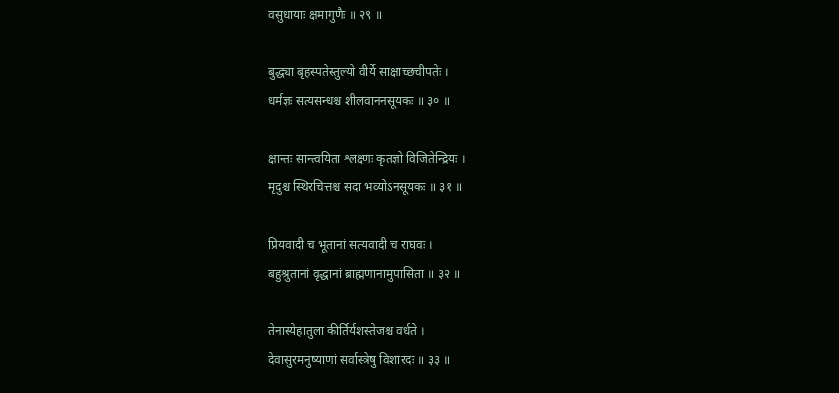वसुधायाः क्षमागुणैः ॥ २९ ॥

बुद्ध्या बृहस्पतेस्तुल्यो वीर्ये साक्षाच्छचीपतेः ।
धर्मज्ञः सत्यसन्धश्च शीलवाननसूयकः ॥ ३० ॥

क्षान्तः सान्त्वयिता श्लक्ष्णः कृतज्ञो विजितेन्द्रियः ।
मृदुश्च स्थिरचित्तश्च सदा भव्योऽनसूयकः ॥ ३१ ॥

प्रियवादी च भूतानां सत्यवादी च राघवः ।
बहुश्रुतानां वृद्धानां ब्राह्मणानामुपासिता ॥ ३२ ॥

तेनास्येहातुला कीर्तिर्यशस्तेजश्च वर्धते ।
देवासुरमनुष्याणां सर्वास्त्रेषु विशारदः ॥ ३३ ॥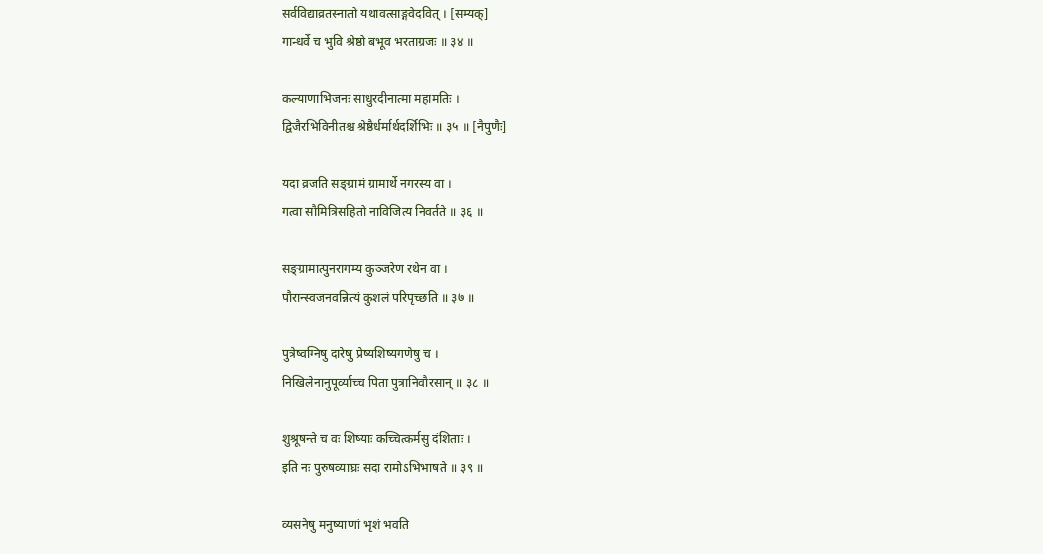सर्वविद्याव्रतस्नातो यथावत्साङ्गवेदवित् । [सम्यक्]
गान्धर्वे च भुवि श्रेष्ठो बभूव भरताग्रजः ॥ ३४ ॥

कल्याणाभिजनः साधुरदीनात्मा महामतिः ।
द्विजैरभिविनीतश्च श्रेष्ठैर्धर्मार्थदर्शिभिः ॥ ३५ ॥ [नैपुणैः]

यदा व्रजति सङ्ग्रामं ग्रामार्थे नगरस्य वा ।
गत्वा सौमित्रिसहितो नाविजित्य निवर्तते ॥ ३६ ॥

सङ्ग्रामात्पुनरागम्य कुञ्जरेण रथेन वा ।
पौरान्स्वजनवन्नित्यं कुशलं परिपृच्छति ॥ ३७ ॥

पुत्रेष्वग्निषु दारेषु प्रेष्यशिष्यगणेषु च ।
निखिलेनानुपूर्व्याच्च पिता पुत्रानिवौरसान् ॥ ३८ ॥

शुश्रूषन्ते च वः शिष्याः कच्चित्कर्मसु दंशिताः ।
इति नः पुरुषव्याघ्रः सदा रामोऽभिभाषते ॥ ३९ ॥

व्यसनेषु मनुष्याणां भृशं भवति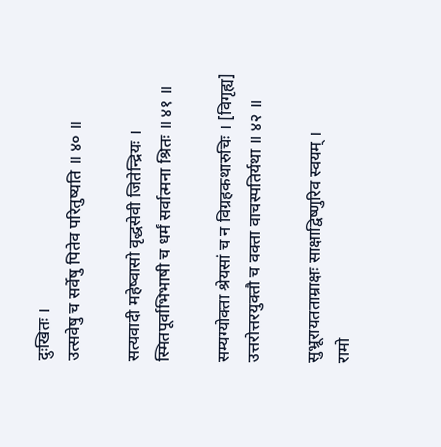दुःखितः ।
उत्सवेषु च सर्वेषु पितेव परितुष्यति ॥ ४० ॥

सत्यवादी महेष्वासो वृद्धसेवी जितेन्द्रियः ।
स्मितपूर्वाभिभाषी च धर्मं सर्वात्मना श्रितः ॥ ४१ ॥

सम्यग्योक्ता श्रेयसां च न विग्रहकथारुचिः । [विगृह्य]
उत्तरोत्तरयुक्तौ च वक्ता वाचस्पतिर्यथा ॥ ४२ ॥

सुभ्रूरायतताम्राक्षः साक्षाद्विष्णुरिव स्वयम् ।
रामो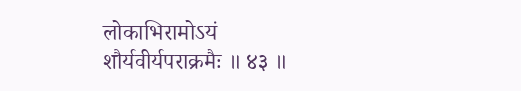लोकाभिरामोऽयं शौर्यवीर्यपराक्रमैः ॥ ४३ ॥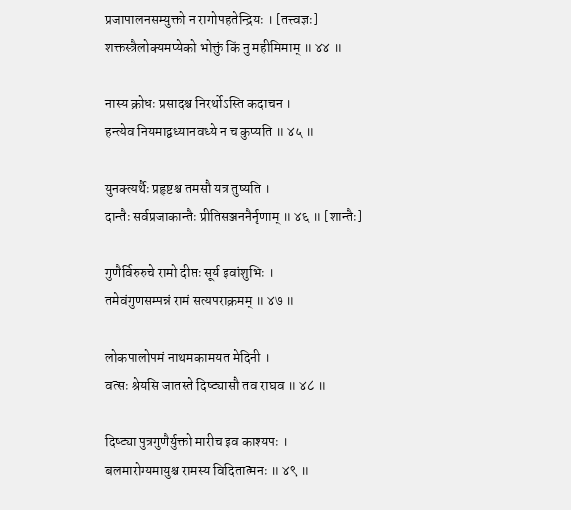प्रजापालनसम्युक्तो न रागोपहतेन्द्रियः । [तत्त्वज्ञः]
शक्तस्त्रैलोक्यमप्येको भोक्तुं किं नु महीमिमाम् ॥ ४४ ॥

नास्य क्रोधः प्रसादश्च निरर्थोऽस्ति कदाचन ।
हन्त्येव नियमाद्वध्यानवध्ये न च कुप्यति ॥ ४५ ॥

युनक्त्यर्थैः प्रहृष्टश्च तमसौ यत्र तुष्यति ।
दान्तैः सर्वप्रजाकान्तैः प्रीतिसञ्जननैर्नृणाम् ॥ ४६ ॥ [शान्तैः]

गुणैर्विरुरुचे रामो दीप्तः सूर्य इवांशुभिः ।
तमेवं‍गुणसम्पन्नं रामं सत्यपराक्रमम् ॥ ४७ ॥

लोकपालोपमं नाथमकामयत मेदिनी ।
वत्सः श्रेयसि जातस्ते दिष्ट्यासौ तव राघव ॥ ४८ ॥

दिष्ट्या पुत्रगुणैर्युक्तो मारीच इव काश्यपः ।
बलमारोग्यमायुश्च रामस्य विदितात्मनः ॥ ४९ ॥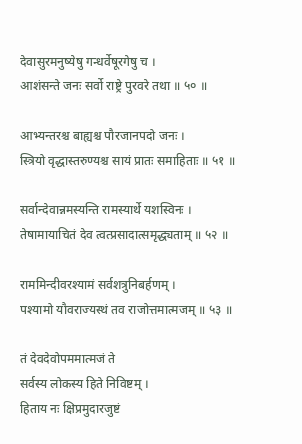देवासुरमनुष्येषु गन्धर्वेषूरगेषु च ।
आशंसन्ते जनः सर्वो राष्ट्रे पुरवरे तथा ॥ ५० ॥

आभ्यन्तरश्च बाह्यश्च पौरजानपदो जनः ।
स्त्रियो वृद्धास्तरुण्यश्च सायं प्रातः समाहिताः ॥ ५१ ॥

सर्वान्देवान्नमस्यन्ति रामस्यार्थे यशस्विनः ।
तेषामायाचितं देव त्वत्प्रसादात्समृद्ध्यताम् ॥ ५२ ॥

राममिन्दीवरश्यामं सर्वशत्रुनिबर्हणम् ।
पश्यामो यौवराज्यस्थं तव राजोत्तमात्मजम् ॥ ५३ ॥

तं देवदेवोपममात्मजं ते
सर्वस्य लोकस्य हिते निविष्टम् ।
हिताय नः क्षिप्रमुदारजुष्टं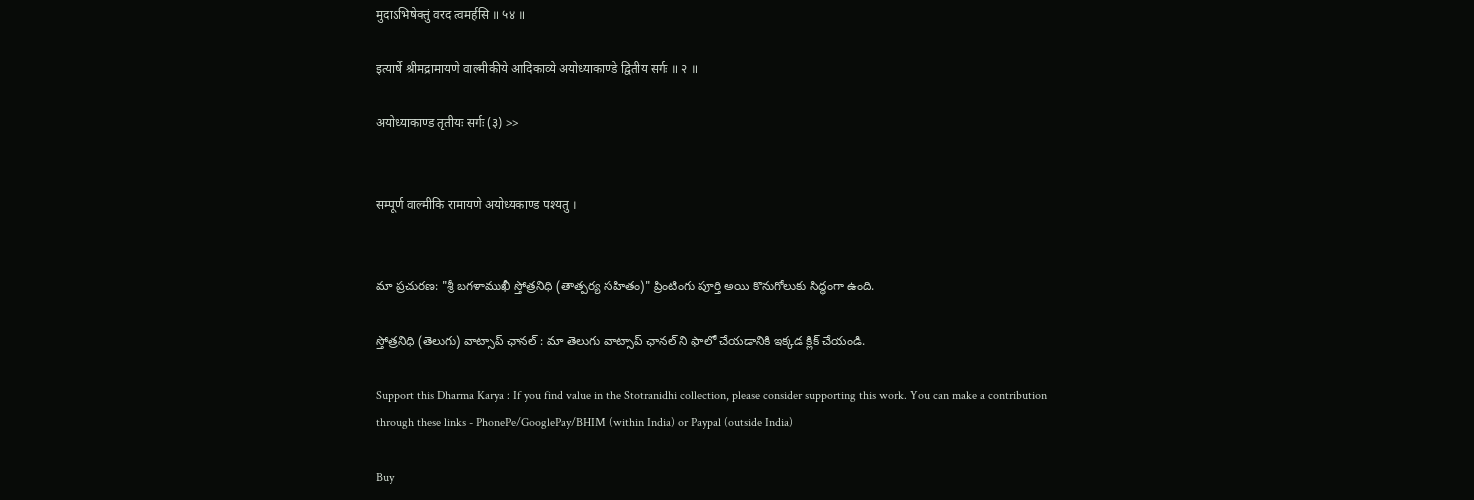मुदाऽभिषेक्तुं वरद त्वमर्हसि ॥ ५४ ॥

इत्यार्षे श्रीमद्रामायणे वाल्मीकीये आदिकाव्ये अयोध्याकाण्डे द्वितीय सर्गः ॥ २ ॥

अयोध्याकाण्ड तृतीयः सर्गः (३) >>


सम्पूर्ण वाल्मीकि रामायणे अयोध्यकाण्ड पश्यतु ।


మా ప్రచురణ: "శ్రీ బగళాముఖీ స్తోత్రనిధి (తాత్పర్య సహితం)" ప్రింటింగు పూర్తి అయి కొనుగోలుకు సిద్ధంగా ఉంది.

స్తోత్రనిధి (తెలుగు) వాట్సాప్ ఛానల్ : మా తెలుగు వాట్సాప్ ఛానల్ ని ఫాలో చేయడానికి ఇక్కడ క్లిక్ చేయండి.

Support this Dharma Karya : If you find value in the Stotranidhi collection, please consider supporting this work. You can make a contribution through these links - PhonePe/GooglePay/BHIM (within India) or Paypal (outside India)

Buy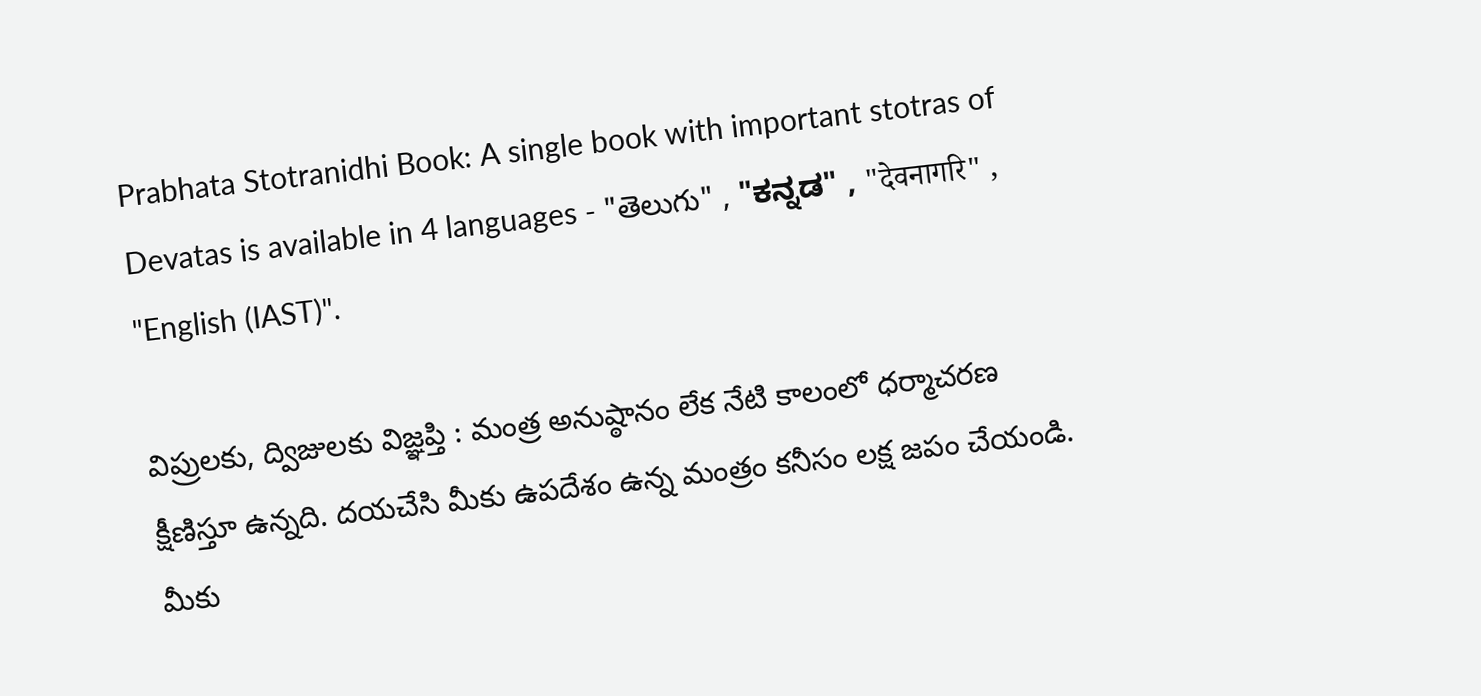Prabhata Stotranidhi Book: A single book with important stotras of Devatas is available in 4 languages - "తెలుగు" , "ಕನ್ನಡ" , "देवनागरि" , "English (IAST)".

విప్రులకు, ద్విజులకు విజ్ఞప్తి : మంత్ర అనుష్ఠానం లేక నేటి కాలంలో ధర్మాచరణ క్షీణిస్తూ ఉన్నది. దయచేసి మీకు ఉపదేశం ఉన్న మంత్రం కనీసం లక్ష జపం చేయండి. మీకు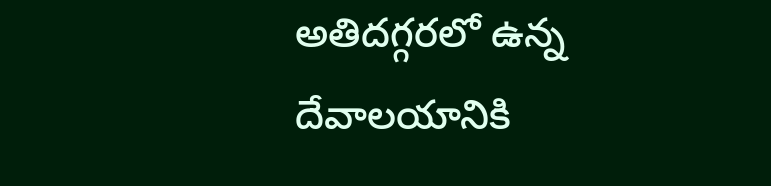అతిదగ్గరలో ఉన్న దేవాలయానికి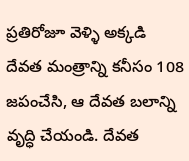ప్రతిరోజూ వెళ్ళి అక్కడి దేవత మంత్రాన్ని కనీసం 108 జపంచేసి, ఆ దేవత బలాన్ని వృద్ధి చేయండి. దేవత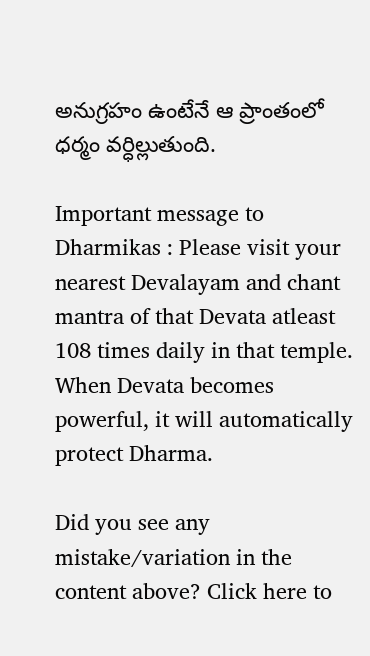అనుగ్రహం ఉంటేనే ఆ ప్రాంతంలో ధర్మం వర్ధిల్లుతుంది.

Important message to Dharmikas : Please visit your nearest Devalayam and chant mantra of that Devata atleast 108 times daily in that temple. When Devata becomes powerful, it will automatically protect Dharma.

Did you see any mistake/variation in the content above? Click here to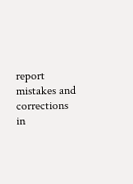report mistakes and corrections in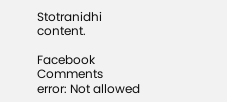Stotranidhi content.

Facebook Comments
error: Not allowed